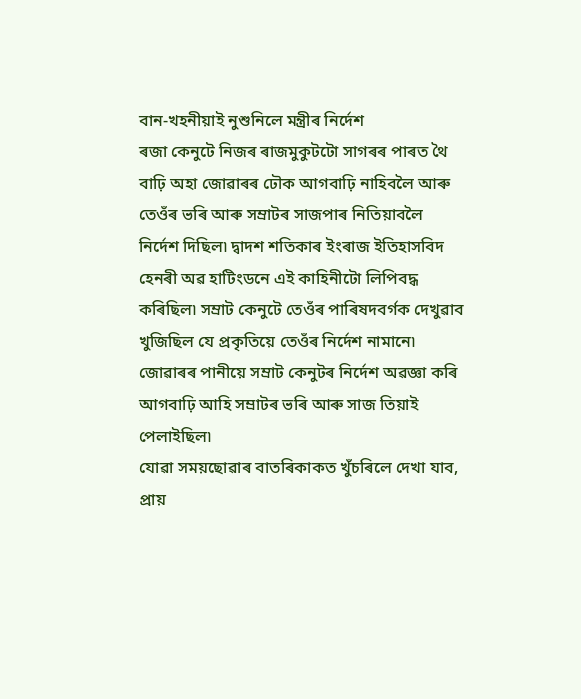বান-খহনীয়াই নুশুনিলে মন্ত্ৰীৰ নিৰ্দেশ
ৰজা কেনুটে নিজৰ ৰাজমুকুটটো সাগৰৰ পাৰত থৈ বাঢ়ি অহা জোৱাৰৰ ঢৌক আগবাঢ়ি নাহিবলৈ আৰু তেওঁৰ ভৰি আৰু সম্ৰাটৰ সাজপাৰ নিতিয়াবলৈ নিৰ্দেশ দিছিল৷ দ্বাদশ শতিকাৰ ইংৰাজ ইতিহাসবিদ হেনৰী অৱ হাটিংডনে এই কাহিনীটো লিপিবদ্ধ কৰিছিল৷ সম্ৰাট কেনুটে তেওঁৰ পাৰিষদবৰ্গক দেখুৱাব খুজিছিল যে প্ৰকৃতিয়ে তেওঁৰ নিৰ্দেশ নামানে৷ জোৱাৰৰ পানীয়ে সম্ৰাট কেনুটৰ নিৰ্দেশ অৱজ্ঞা কৰি আগবাঢ়ি আহি সম্ৰাটৰ ভৰি আৰু সাজ তিয়াই পেলাইছিল৷
যোৱা সময়ছোৱাৰ বাতৰিকাকত খুঁচৰিলে দেখা যাব, প্ৰায়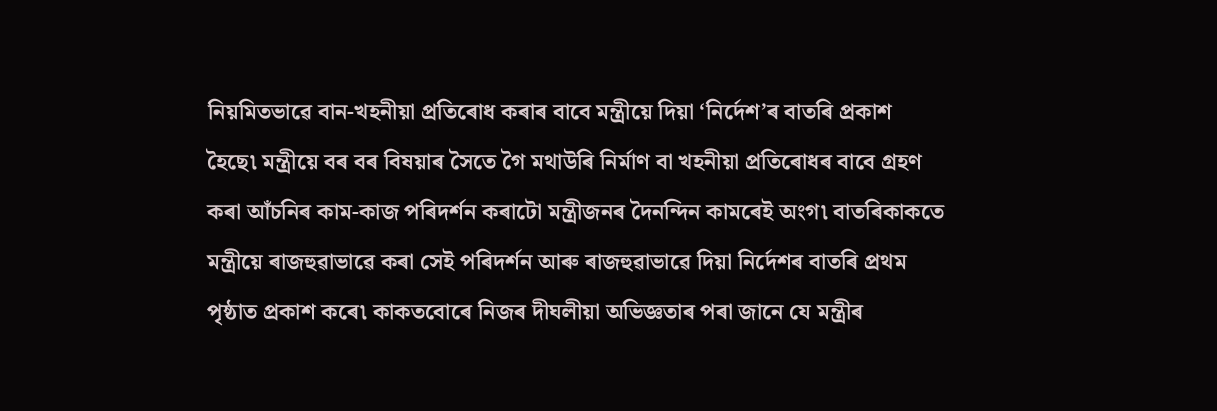নিয়মিতভাৱে বান-খহনীয়া প্ৰতিৰোধ কৰাৰ বাবে মন্ত্ৰীয়ে দিয়া ‘নিৰ্দেশ’ৰ বাতৰি প্ৰকাশ হৈছে৷ মন্ত্ৰীয়ে বৰ বৰ বিষয়াৰ সৈতে গৈ মথাউৰি নিৰ্মাণ বা খহনীয়া প্ৰতিৰোধৰ বাবে গ্ৰহণ কৰা আঁচনিৰ কাম-কাজ পৰিদৰ্শন কৰাটো মন্ত্ৰীজনৰ দৈনন্দিন কামৰেই অংগ৷ বাতৰিকাকতে মন্ত্ৰীয়ে ৰাজহুৱাভাৱে কৰা সেই পৰিদৰ্শন আৰু ৰাজহুৱাভাৱে দিয়া নিৰ্দেশৰ বাতৰি প্ৰথম পৃষ্ঠাত প্ৰকাশ কৰে৷ কাকতবোৰে নিজৰ দীঘলীয়া অভিজ্ঞতাৰ পৰা জানে যে মন্ত্ৰীৰ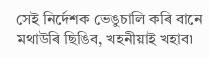সেই নিৰ্দেশক ভেঙুচালি কৰি বানে মথাউৰি ছিঙিব, খহনীয়াই খহাব৷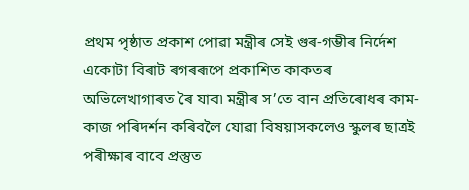প্ৰথম পৃষ্ঠাত প্ৰকাশ পোৱা মন্ত্ৰীৰ সেই গুৰ-গম্ভীৰ নিৰ্দেশ একোটা বিৰাট ৰগৰৰূপে প্ৰকাশিত কাকতৰ অভিলেখাগাৰত ৰৈ যাব৷ মন্ত্ৰীৰ স’তে বান প্ৰতিৰোধৰ কাম-কাজ পৰিদৰ্শন কৰিবলৈ যোৱা বিষয়াসকলেও স্কুলৰ ছাত্ৰই পৰীক্ষাৰ বাবে প্ৰস্তুত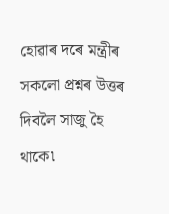হোৱাৰ দৰে মন্ত্ৰীৰ সকলো প্ৰশ্নৰ উত্তৰ দিবলৈ সাজু হৈ থাকে৷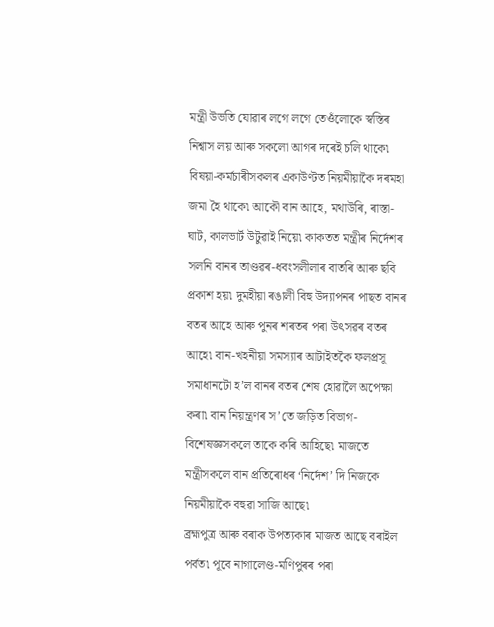মন্ত্ৰী উভতি যোৱাৰ লগে লগে তেওঁলোকে স্বস্তিৰ নিশ্বাস লয় আৰু সকলো আগৰ দৰেই চলি থাকে৷ বিষয়া-কৰ্মচাৰীসকলৰ একাউণ্টত নিয়মীয়াকৈ দৰমহা জমা হৈ থাকে৷ আকৌ বান আহে, মথাউৰি, ৰাস্তা-ঘাট, কালভাৰ্ট উটুৱাই নিয়ে৷ কাকতত মন্ত্ৰীৰ নিৰ্দেশৰ সলনি বানৰ তাণ্ডৱৰ-ধবংসলীলাৰ বাতৰি আৰু ছবি প্ৰকাশ হয়৷ দুমহীয়া ৰঙালী বিহু উদ্যাপনৰ পাছত বানৰ বতৰ আহে আৰু পুনৰ শৰতৰ পৰা উৎসৱৰ বতৰ আহে৷ বান-খহনীয়া সমস্যাৰ আটাইতকৈ ফলপ্ৰসূ সমাধানটো হ’ল বানৰ বতৰ শেষ হোৱালৈ অপেক্ষা কৰা৷ বান নিয়ন্ত্ৰণৰ স’তে জড়িত বিভাগ-বিশেষজ্ঞসকলে তাকে কৰি আহিছে৷ মাজতে মন্ত্ৰীসকলে বান প্ৰতিৰোধৰ ‘নিৰ্দেশ’ দি নিজকে নিয়মীয়াকৈ বহুৱা সাজি আছে৷
ব্ৰহ্মপুত্ৰ আৰু বৰাক উপত্যকাৰ মাজত আছে বৰাইল পৰ্বত৷ পূবে নাগালেণ্ড-মণিপুৰৰ পৰা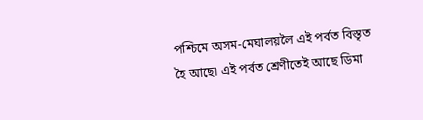পশ্চিমে অসম-মেঘালয়লৈ এই পৰ্বত বিস্তৃত হৈ আছে৷ এই পৰ্বত শ্ৰেণীতেই আছে ডিমা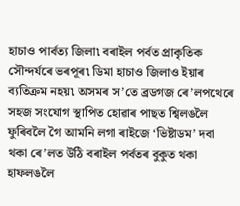হাচাও পাৰ্বত্য জিলা৷ বৰাইল পৰ্বত প্ৰাকৃতিক সৌন্দৰ্যৰে ভৰপূৰ৷ ডিমা হাচাও জিলাও ইয়াৰ ব্যতিক্ৰম নহয়৷ অসমৰ স’তে ব্ৰডগজ ৰে’লপথেৰে সহজ সংযোগ স্থাপিত হোৱাৰ পাছত শ্বিলঙলৈ ফুৰিবলৈ গৈ আমনি লগা ৰাইজে ‘ভিষ্টাডম’ দবা থকা ৰে’লত উঠি বৰাইল পৰ্বতৰ বুকুত থকা হাফলঙলৈ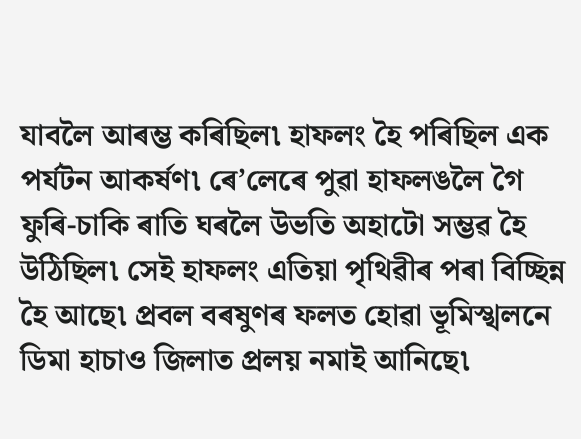যাবলৈ আৰম্ভ কৰিছিল৷ হাফলং হৈ পৰিছিল এক পৰ্যটন আকৰ্ষণ৷ ৰে’লেৰে পুৱা হাফলঙলৈ গৈ ফুৰি-চাকি ৰাতি ঘৰলৈ উভতি অহাটো সম্ভৱ হৈ উঠিছিল৷ সেই হাফলং এতিয়া পৃথিৱীৰ পৰা বিচ্ছিন্ন হৈ আছে৷ প্ৰবল বৰষুণৰ ফলত হোৱা ভূমিস্খলনে ডিমা হাচাও জিলাত প্ৰলয় নমাই আনিছে৷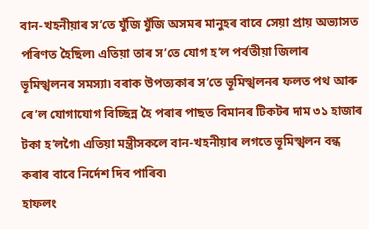বান-খহনীয়াৰ স’তে যুঁজি যুঁজি অসমৰ মানুহৰ বাবে সেয়া প্ৰায় অভ্যাসত পৰিণত হৈছিল৷ এতিয়া তাৰ স’তে যোগ হ’ল পৰ্বতীয়া জিলাৰ ভূমিস্খলনৰ সমস্যা৷ বৰাক উপত্যকাৰ স’তে ভূমিস্খলনৰ ফলত পথ আৰু ৰে’ল যোগাযোগ বিচ্ছিন্ন হৈ পৰাৰ পাছত বিমানৰ টিকটৰ দাম ৩১ হাজাৰ টকা হ’লগৈ৷ এতিয়া মন্ত্ৰীসকলে বান-খহনীয়াৰ লগতে ভূমিস্খলন বন্ধ কৰাৰ বাবে নিৰ্দেশ দিব পাৰিব৷
হাফলং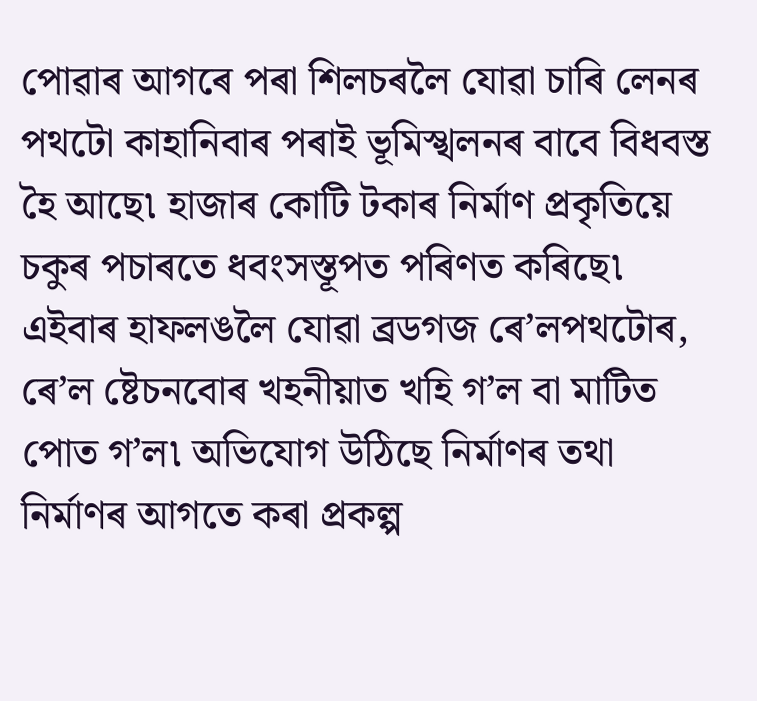পোৱাৰ আগৰে পৰা শিলচৰলৈ যোৱা চাৰি লেনৰ পথটো কাহানিবাৰ পৰাই ভূমিস্খলনৰ বাবে বিধবস্ত হৈ আছে৷ হাজাৰ কোটি টকাৰ নিৰ্মাণ প্ৰকৃতিয়ে চকুৰ পচাৰতে ধবংসস্তূপত পৰিণত কৰিছে৷ এইবাৰ হাফলঙলৈ যোৱা ব্ৰডগজ ৰে’লপথটোৰ, ৰে’ল ষ্টেচনবোৰ খহনীয়াত খহি গ’ল বা মাটিত পোত গ’ল৷ অভিযোগ উঠিছে নিৰ্মাণৰ তথা নিৰ্মাণৰ আগতে কৰা প্ৰকল্প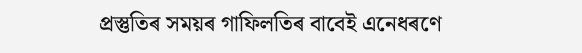প্ৰস্তুতিৰ সময়ৰ গাফিলতিৰ বাবেই এনেধৰণে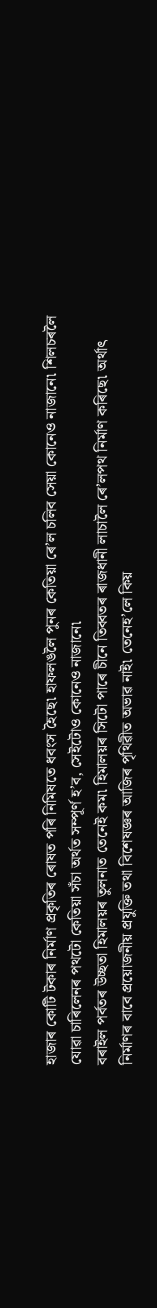হাজাৰ কোটি টকাৰ নিৰ্মাণ প্ৰকৃতিৰ ৰোষত পৰি নিমিষতে ধবংস হৈছে৷ হাফলঙলৈ পুনৰ কেতিয়া ৰে’ল চলিব সেয়া কোনেও নাজানে৷ শিলচৰলৈ যোৱা চাৰিলেনৰ পথটো কেতিয়া সঁচা অৰ্থত সম্পূৰ্ণ হ’ব, সেইটোও কোনেও নাজানে৷
বৰাইল পৰ্বতৰ উচ্ছতা হিমালয়ৰ তুলনাত তেনেই কম৷ হিমালয়ৰ সিটো পাৰে চীনে তিব্বতৰ ৰাজধানী লাচালৈ ৰে’লপথ নিৰ্মাণ কৰিছে৷ অৰ্থাৎ নিৰ্মাণৰ বাবে প্ৰয়োজনীয় প্ৰযুক্তি তথা বিশেষজ্ঞৰ আজিৰ পৃথিৱীত অভাৱ নাই৷ তেনেহ’লে কিয়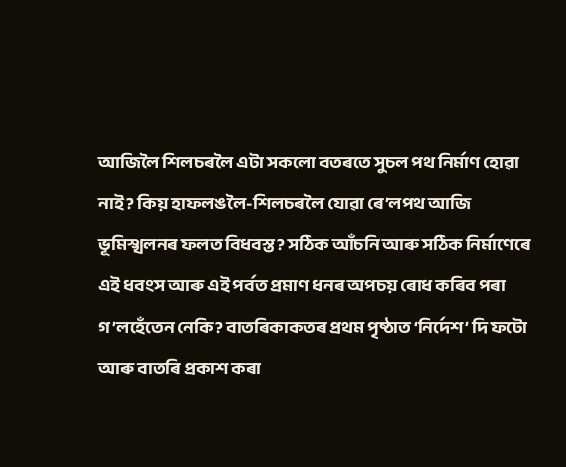আজিলৈ শিলচৰলৈ এটা সকলো বতৰতে সুচল পথ নিৰ্মাণ হোৱা নাই? কিয় হাফলঙলৈ-শিলচৰলৈ যোৱা ৰে’লপথ আজি ভূমিস্খলনৰ ফলত বিধবস্ত? সঠিক আঁচনি আৰু সঠিক নিৰ্মাণেৰে এই ধবংস আৰু এই পৰ্বত প্ৰমাণ ধনৰ অপচয় ৰোধ কৰিব পৰা গ’লহেঁতেন নেকি? বাতৰিকাকতৰ প্ৰথম পৃষ্ঠাত ‘নিৰ্দেশ’ দি ফটো আৰু বাতৰি প্ৰকাশ কৰা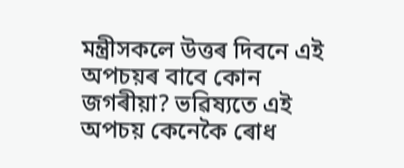মন্ত্ৰীসকলে উত্তৰ দিবনে এই অপচয়ৰ বাবে কোন জগৰীয়া? ভৱিষ্যতে এই অপচয় কেনেকৈ ৰোধ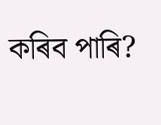কৰিব পাৰি?